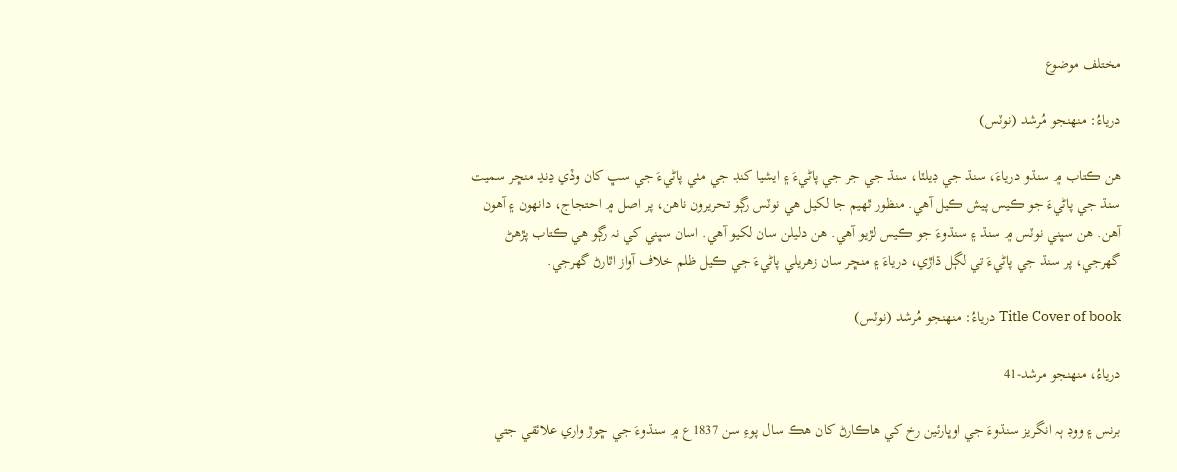مختلف موضوع

درياءُ: منھنجو مُرشد (نوٽس)

ھن ڪتاب ۾ سنڌو درياءَ، سنڌ جي ڊيلٽا، سنڌ جي جر جي پاڻيءَ ۽ ايشيا کنڊ جي مٺي پاڻيءَ جي سڀ کان وڏي ڍنڍ منڇر سميت سنڌ جي پاڻيءَ جو ڪيس پيش ڪيل آھي. منظور ٿھيم جا لکيل ھي نوٽس رڳو تحريرون ناھن، پر اصل ۾ احتجاج، دانھون ۽ آھون آھن. ھن سڀني نوٽس ۾ سنڌ ۽ سنڌوءَ جو ڪيس لڙيو آھي. ھن دليلن سان لکيو آھي. اسان سڀني کي نہ رڳو ھي ڪتاب پڙھڻ گهرجي، پر سنڌ جي پاڻيءَ تي لڳل ڌاڙي، درياءَ ۽ منڇر سان زھريلي پاڻيءَ جي ڪيل ظلم خلاف آواز اٿارڻ گهرجي.

Title Cover of book درياءُ: منھنجو مُرشد (نوٽس)

درياءُ، منھنجو مرشد-41

برنس ۽ ووڊ ٻہ انگريز سنڌوءَ جي اوڀارئين رخ کي ھاڪارڻ کان ھڪ سال پوءِ سن 1837ع ۾ سنڌوءَ جي ڇوڙ واري علائقي جتي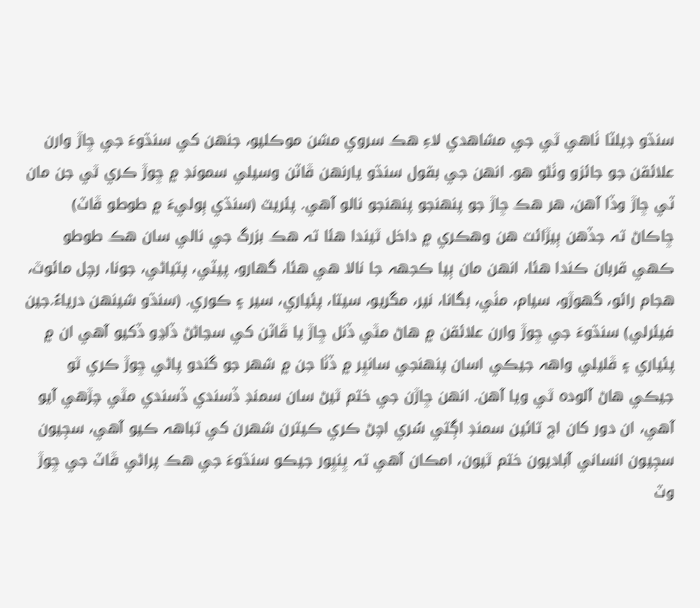سنڌو ڊيلٽا ٺاھي ٿي جي مشاھدي لاءِ ھڪ سروي مشن موڪليو، جنھن کي سنڌوءَ جي ڇاڙ وارن علائقن جو جائزو وٺڻو ھو. انھن جي بقول سنڌو يارنھن ڦاٽن وسيلي سمونڊ ۾ ڇوڙ ڪري ٿي جن مان ٽي ڇاڙ وڏا آھن، ھر ھڪ ڇاڙ جو پنھنجو پنھنجو نالو آھي. پئريٽ (سنڌي ٻوليءَ ۾ طوطو ڦاٽ) ڇاڪاڻ تہ جڏھن ٻيڙائت ھن وھڪري ۾ داخل ٿيندا ھئا تہ ھڪ بزرگ جي نالي سان ھڪ طوطو ڪھي قربان ڪندا ھئا، انھن مان ٻيا ڪجهہ جا نالا ھي ھئا، گهارو، پيٽي، پتياڻي، جونا، رچل مائوٿ، ھجام رائو، گهوڙو، سيام، مٺي، بگانا، نير، مڱريو، سيتا، پئياري، سير ۽ ڪوري. (سنڌو شينھن درياءُ.جين فيئرلي) سنڌوءَ جي ڇوڙ وارن علائقن ۾ ھاڻ مٿي ڏنل ڇاڙ يا ڦاٽن کي سڃاڻڻ ڏاڍو ڏکيو آھي ان ۾ پئياري ۽ ڦليلي واھہ جيڪي اسان پنھنجي سانڀر ۾ ڏٺا جن ۾ شھر جو گندو پاڻي ڇوڙ ڪري ٿو جيڪي ھاڻ آلودہ ٿي ويا آھن. انھن ڇاڙن جي ختم ٿيڻ سان سمنڊ ڏسندي ڏسندي مٿي چڙھي آيو آھي، ان دور کان اڄ تائين سمنڊ اڳتي سُري اچڻ ڪري ڪيترن شھرن کي تباھہ ڪيو آھي، سڄيون سڄيون انساني آباديون ختم ٿيون، امڪان آھي تہ ڀنڀور جيڪو سنڌوءَ جي ھڪ پراڻي ڦاٽ جي ڇوڙ وٽ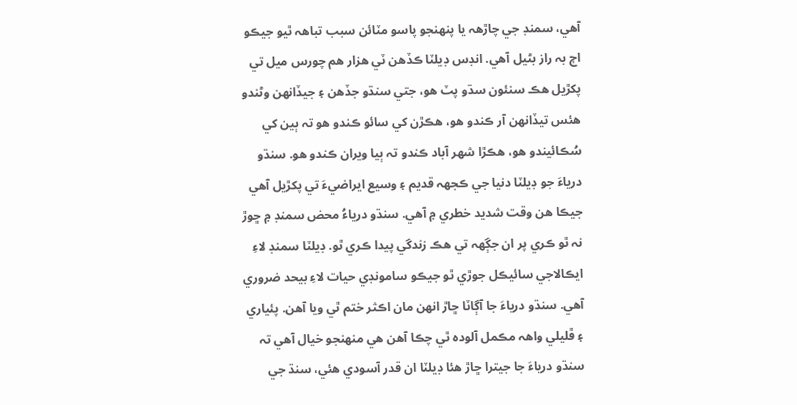آھي، سمنڊ جي چاڙھہ يا پنھنجو پاسو مٽائن سبب تباھہ ٿيو جيڪو اڄ بہ راز بڻيل آھي. انڊس ڊيلٽا ڪڏھن ٽي ھزار ھم چورس ميل تي پکڙيل ھڪ سنئون سڌو پٽ ھو، جتي سنڌو جڏھن ۽ جيڏانھن وڻندو ھئس تيڏانھن آر ڪندو ھو، ھڪڙن کي سائو ڪندو ھو تہ ٻين کي سُڪائيندو ھو، ھڪڙا شھر آباد ڪندو تہ ٻيا ويران ڪندو ھو. سنڌو درياءَ جو ڊيلٽا دنيا جي ڪجهہ قديم ۽ وسيع ايراضيءَ تي پکڙيل آھي جيڪا ھن وقت شديد خطري ۾ آھي. سنڌو درياءُ محض سمنڊ ۾ ڇوڙ نہ ٿو ڪري پر ان جڳھہ تي ھڪ زندگي پيدا ڪري ٿو. ڊيلٽا سمنڊ لاءِ ايڪالاجي سائيڪل جوڙي ٿو جيڪو سامونڊي حيات لاءِ بيحد ضروري آھي. سنڌو درياءَ جا آڳاٽا ڇاڙ انھن مان اڪثر ختم ٿي ويا آھن. پئياري ۽ ڦليلي واھہ مڪمل آلودہ ٿي چڪا آھن ھي منھنجو خيال آھي تہ سنڌو درياءَ جا جيترا ڇاڙ ھئا ڊيلٽا ان قدر آسودي ھئي، سنڌ جي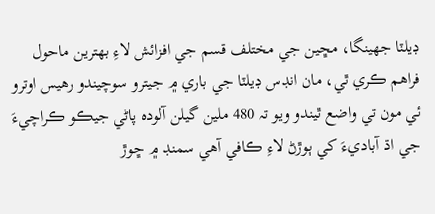ڊيلٽا جهينگا، مڇين جي مختلف قسم جي افزائش لاءِ بھترين ماحول فراھم ڪري ٿي، مان انڊس ڊيلٽا جي باري ۾ جيترو سوچيندو رھيس اوترو ئي مون تي واضع ٿيندو ويو تہ 480 ملين گيلن آلودہ پاڻي جيڪو ڪراچيءَ جي اڌ آباديءَ کي ٻوڙڻ لاءِ ڪافي آھي سمنڊ ۾ ڇوڙ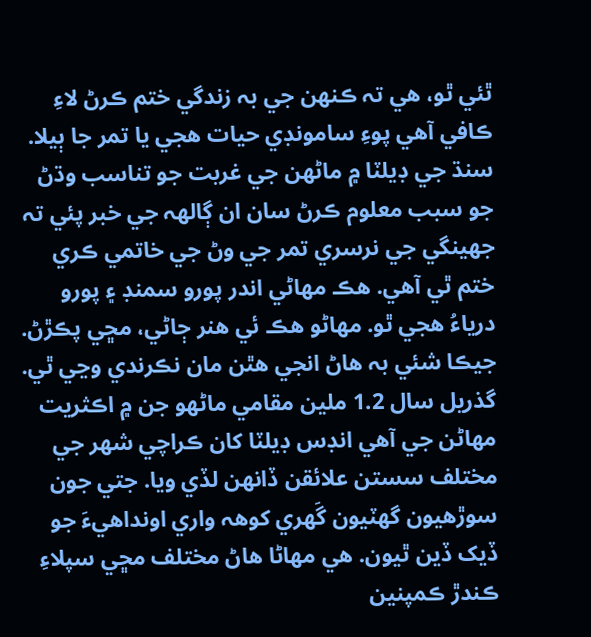ٿئي ٿو، ھي تہ ڪنھن جي بہ زندگي ختم ڪرڻ لاءِ ڪافي آھي پوءِ سامونڊي حيات ھجي يا تمر جا ٻيلا. سنڌ جي ڊيلٽا ۾ ماڻھن جي غربت جو تناسب وڌڻ جو سبب معلوم ڪرڻ سان ان ڳالھہ جي خبر پئي تہ جهينگي جي نرسري تمر جي وڻ جي خاتمي ڪري ختم ٿي آھي. ھڪ مھاڻي اندر پورو سمنڊ ۽ پورو درياءُ ھجي ٿو. مھاڻو ھڪ ئي ھنر ڄاڻي، مڇي پڪڙڻ. جيڪا شئي بہ ھاڻ انجي ھٿن مان نڪرندي وڃي ٿي. گذريل سال 1.2 ملين مقامي ماڻھو جن ۾ اڪثريت مھاڻن جي آھي انڊس ڊيلٽا کان ڪراچي شھر جي مختلف سستن علائقن ڏانھن لڏي ويا. جتي جون سوڙھيون گهٽيون گَھري کوھہ واري اونداھيءَ جو ڏيک ڏين ٿيون. ھي مھاڻا ھاڻ مختلف مڇي سپلاءِ ڪندڙ ڪمپنين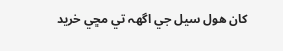کان ھول سيل جي اگهہ تي مڇي خريد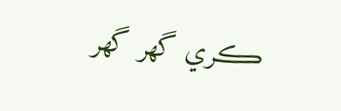ڪري گهر گهر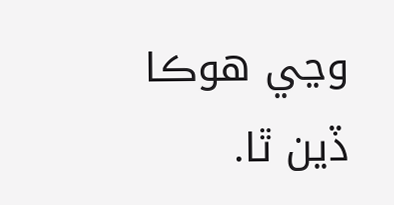وڃي ھوڪا ڏين ٿا.